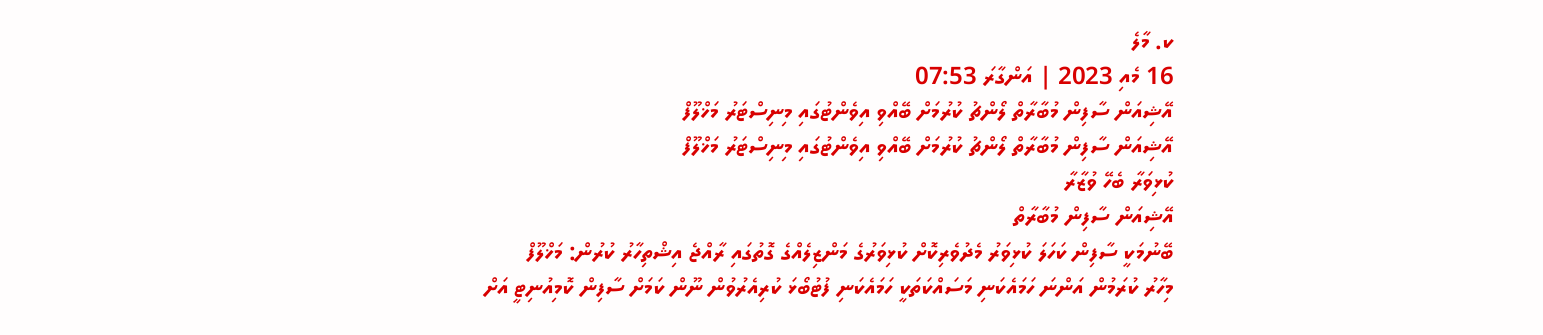ކ. މާލެ
16 މެއި 2023 | އަންގާރަ 07:53
އޭޝިއަން ސާފިން މުބާރާތް ލޯންޗު ކުރުމަށް ބޭއްވި އިވެންޓުގައި މިނިސްޓަރު މަޚްލޫފް
އޭޝިއަން ސާފިން މުބާރާތް ލޯންޗު ކުރުމަށް ބޭއްވި އިވެންޓުގައި މިނިސްޓަރު މަޚްލޫފް
ކުޅިވަރާ ބެހޭ ވުޒާރާ
އޭޝިއަން ސާފިން މުބާރާތް
ބޭނުމަކީ ސާފިން ކަހަލަ ކުޅިވަރު މެދުވެރިކޮށް ކުޅިވަރުގެ މަންޒިލެއްގެ ގޮތުގައި ރާއްޖެ އިޝްތިހާރު ކުރުން: މަޚްލޫފް
މިހާރު ކުރަމުން އަންނަ ހަމައެކަނި މަސައްކަތަކީ ހަމައެކަނި ފުޓުބޯޅަ ކުރިއެރުވުން ނޫން ކަމަށް ސާފިން ކޮމިއުނިޓީ އަށް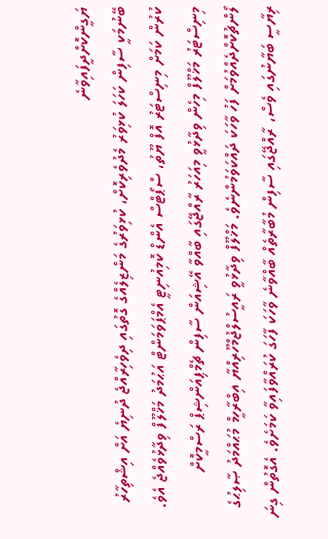ޔަގީންކޮށްދީފައިވާނެ
ބޭނުމަކީ ސާފިން ކަހަލަ ކުޅިވަރު މެދުވެރިކޮށް، ކުޅިވަރުގެ މަންޒިލެއްގެ ގޮތުގައި ދިވެހިރާއްޖެ ދުނިޔެ އަށް އިޝްތިހާރު ކުރުން ކަމަށް މިނިސްޓަރު އޮފް ޔޫތު، ސްޕޯޓްސް އެންޑް ކޮމިއުނިޓީ އެމްޕަވަމަންޓް އަޙުމަދު މަޚްލޫފް ވިދާޅުވެއްޖެ އެވެ.
މިނިސްޓަރު މަޚްލޫފް މިހެން ވިދާޅުވީ މިއަހަރު ރާއްޖޭގައި ބާއްވާ އޭޝިއަން ސާފިން ޗެމްޕިއަންޝިޕް ރަސްމީކޮށް ލޯންޗުކޮށްދެއްވުމަށް ފަހު ވާހަކަ ދައްކަވަމުންނެވެ. މަޚްލޫފް ވިދާޅުވީ ރައީސުލްޖުމްހޫރިއްޔާ އިބްރާހީމް މުޙައްމަދު ޞާލިޙުގެ ރިޔާސީ ބަޔާނުގައި ވެސް، ރާއްޖޭގައި ސާފިން މުބާރާތެއް ބާއްވާނެ ވާހަކަ ފާހަގަ ކުރައްވާފައިވާ ކަމަށެވެ. އެގޮތުން ގިނަ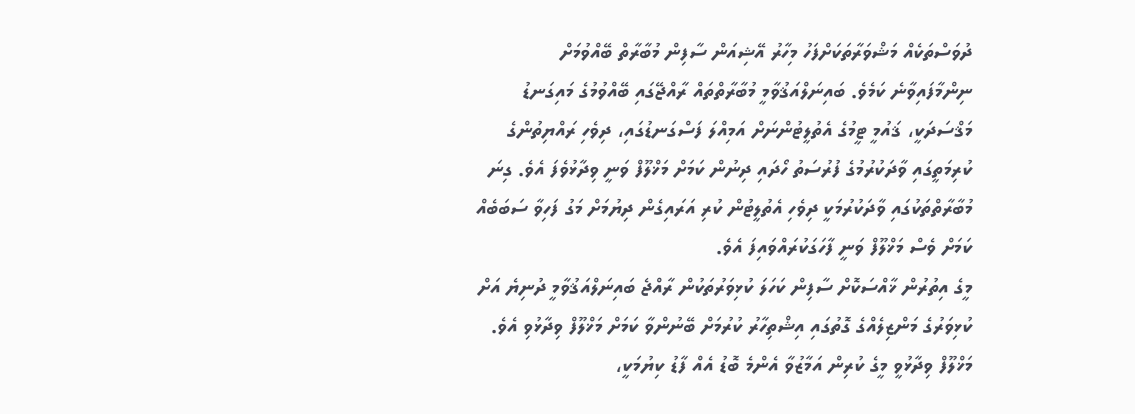ދުވަސްތަކެއް މަޝްވަރާތަކަށްފަހު މިހާރު އޭޝިއަން ސާފިން މުބާރާތް ބޭއްވުމަށް ނިންމާފައިވާނެ ކަމެވެ. ބައިނަލްއަޤުވާމީ މުބާރާތްތައް ރާއްޖޭގައި ބޭއްވުމުގެ މައިގަނޑު މަޤްސަދަކީ، ޤައުމީ ޓީމުގެ އެތުލީޓުންނަށް އަމިއްލަ ފަސްގަނޑުގައި، ދިވެހި ރައްޔިތުންގެ ކުރިމަތީގައި ވާދަކުރުމުގެ ފުރުސަތު ހޯދައި ދިނުން ކަމަށް މަޚްލޫފް ވަނީ ވިދާޅުވެފަ އެވެ. ގިނަ މުބާރާތްތަކުގައި ވާދަކުރުމަކީ ދިވެހި އެތުލީޓުން ކުރި އަރައިގެން ދިޔުމަށް މަގު ފަހިވާ ސަބަބެއް ކަމަށް ވެސް މަޚްލޫފް ވަނީ ފާހަގަކުރައްވައިފަ އެވެ.
މީގެ އިތުރުން ޚާއްސަކޮށް ސާފިން ކަހަލަ ކުޅިވަރުތަކުން ރާއްޖެ ބައިނަލްއަޤުވާމީ ދުނިޔެ އަށް ކުޅިވަރުގެ މަންޒިލެއްގެ ގޮތުގައި އިޝްތިހާރު ކުރުމަށް ބޭނުންވާ ކަމަށް މަޚްލޫފް ވިދާޅުވި އެވެ. މަޚްލޫފް ވިދާޅުވީ މީގެ ކުރިން އަމާޒުވާ އެންމެ ބޮޑު އެއް ފާޑު ކިޔުމަކީ،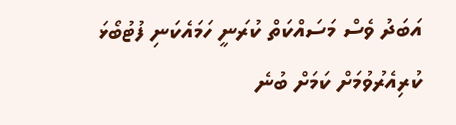އަބަދު ވެސް މަސައްކަތް ކުރަނީ ހަމައެކަނި ފުޓުބޯޅަ ކުރިއެރުވުމަށް ކަމަށް ބުނެ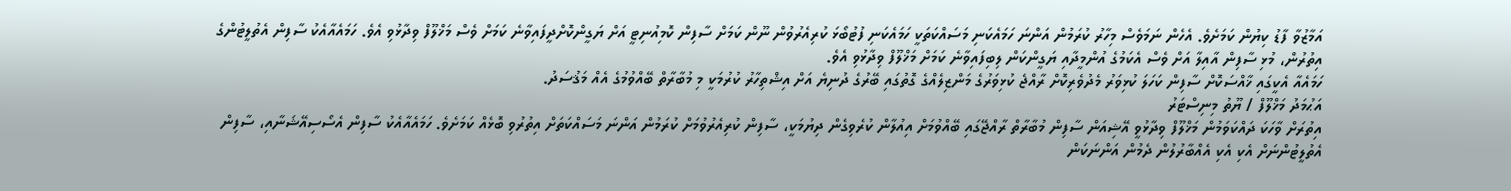އަމާޒުވާ ފާޑު ކިޔުން ކަމަށެވެ. އެހެން ނަމަވެސް މިހާރު ކުރަމުން އަންނަ ހަމައެކަނި މަސައްކަތަކީ ހަމައެކަނި ފުޓުބޯޅަ ކުރިއެރުވުން ނޫން ކަމަށް ސާފިން ކޮމިއުނިޓީ އަށް ޔަގީންކޮށްދީފައިވާނެ ކަމަށް ވެސް މަޚްލޫފް ވިދާޅުވި އެވެ. ހަމައެއާއެކު ސާފިން އެތުލީޓުންގެ އިތުރުން، މުޅި ސާފިން އާއިލާ އަށް ވެސް އެކަމުގެ އުންމީދާއި ޔަގީންކަން ލިބިފައިވާނެ ކަމަށް މަޚްލޫފް ވިދާޅުވި އެވެ.
ހަމައެއާ އެކީގައި ޚާއްސަކޮށް ސާފިން ކަހަލަ ކުޅިވަރު މެދުވެރިކޮށް ރާއްޖެ ކުޅިވަރުގެ މަންޒިލެއްގެ ގޮތުގައި ބޭރުގެ ދުނިޔެ އަށް އިޝްތިހާރު ކުރުމަކީ މި މުބާރާތް ބޭއްވުމުގެ އެއް މަޤުސަދު.
އަޙުމަދު މަޚްލޫފް / ޔޫތު މިނިސްޓަރު
އިތުރަށް ވާހަކަ ދައްކަވަމުން މަޚްލޫފް ވިދާޅުވީ އޭޝިއަން ސާފިން މުބާރާތް ރާއްޖޭގައި ބޭއްވުމަށް އިއުލާން ކުރެވިގެން ދިޔުމަކީ، ސާފިން ކުރިއެރުވުމަށް ކުރަމުން އަންނަ މަސައްކަތަށް އިތުރުވި ބޮޅެއް ކަމަށެވެ. ހަމައެއާއެކު ސާފިން އެސޯސިއޭޝަނާއި، ސާފިން އެތުލީޓުންނަށް އެކި އެކި އެއްބާރުލުން ދެމުން އަންނަކަން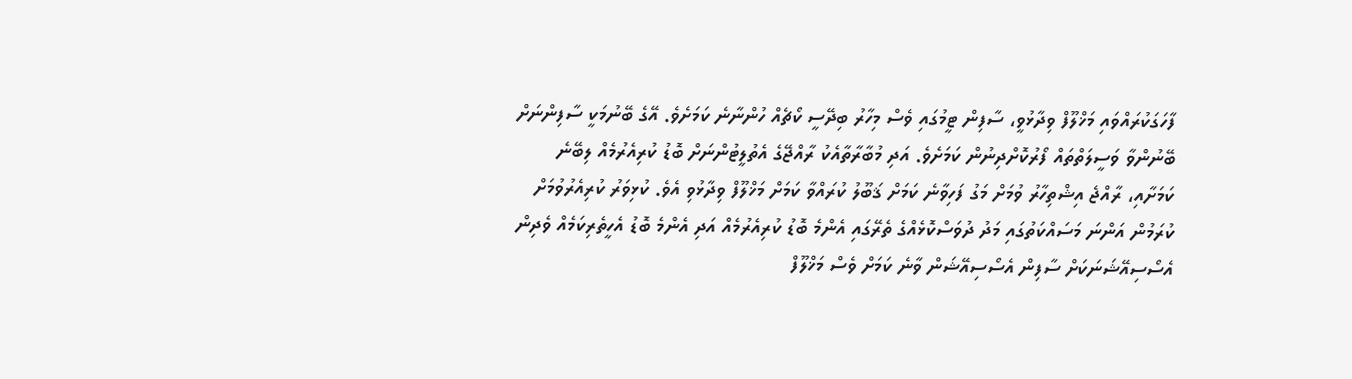ފާހަގަކުރައްވައި މަޚްލޫފް ވިދާޅުވީ، ސާފިން ޓީމުގައި ވެސް މިހާރު ބިދޭސީ ކޯޗެއް ހުންނާނެ ކަމަށެވެ. އޭގެ ބޭނުމަކީ ސާފިންނަށް ބޭނުންވާ ވަސީލަތްތައް ފޯރުކޮށްދިނުން ކަމަށެވެ. އަދި މުބާރާތާއެކު ރާއްޖޭގެ އެތުލީޓުންނަށް ބޮޑު ކުރިއެރުމެއް ލިބޭނެ ކަމަށާއި، ރާއްޖެ އިޝްތިހާރު ވުމަށް މަގު ފަހިވާނެ ކަމަށް ޤަބޫލު ކުރައްވާ ކަމަށް މަޚްލޫފް ވިދާޅުވި އެވެ. ކުޅިވަރު ކުރިއެރުވުމަށް ކުރަމުން އަންނަ މަސައްކަތުގައި މަދު ދުވަސްކޮޅެއްގެ ތެރޭގައި އެންމެ ބޮޑު ކުރިއެރުމެއް އަދި އެންމެ ބޮޑު އެހީތެރިކަމެއް ވެދިން އެސޯސިއޭޝަނަކަށް ސާފިން އެސޯސިއޭޝަން ވާނެ ކަމަށް ވެސް މަޚްލޫފް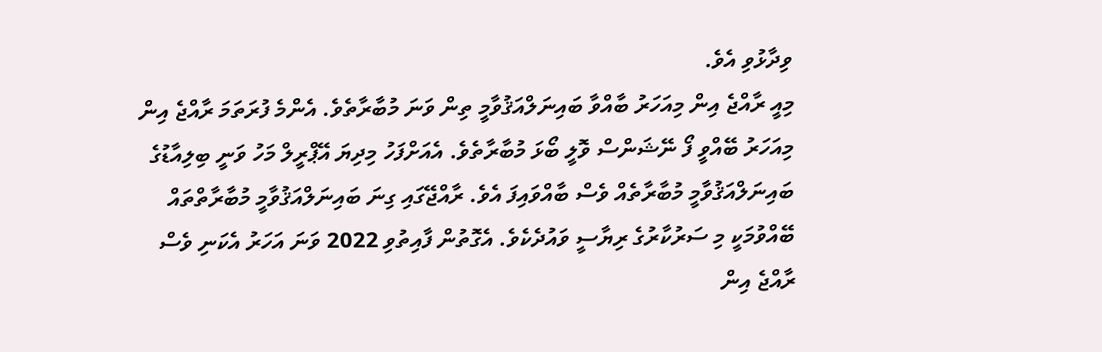ވިދާޅުވި އެވެ.
މިއީ ރާއްޖެ އިން މިއަހަރު ބާއްވާ ބައިނަލްއަޤުވާމީ ތިން ވަނަ މުބާރާތެވެ. އެންމެ ފުރަތަމަ ރާއްޖެ އިން މިއަހަރު ބޭއްވީ ފޯ ނޭޝަންސް ވޮލީ ބޯޅަ މުބާރާތެވެ. އެއަށްފަހު މިދިޔަ އޭޕްރީލް މަހު ވަނީ ބިލިއާޑުގެ ބައިނަލްއަޤުވާމީ މުބާރާތެއް ވެސް ބާއްވައިފަ އެވެ. ރާއްޖޭގައި ގިނަ ބައިނަލްއަޤުވާމީ މުބާރާތްތައް ބޭއްވުމަކީ މި ސަރުކާރުގެ ރިޔާސީ ވައުދެކެވެ. އެގޮތުން ފާއިތުވި 2022 ވަނަ އަހަރު އެކަނި ވެސް ރާއްޖެ އިން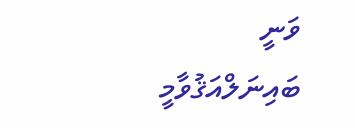ވަނީ ބައިނަލްއަޤުވާމީ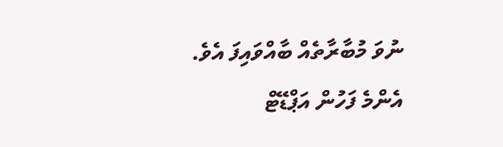ނުވަ މުބާރާތެއް ބާއްވައިފަ އެވެ.
އެންމެ ފަހުން އަޕްޑޭޓް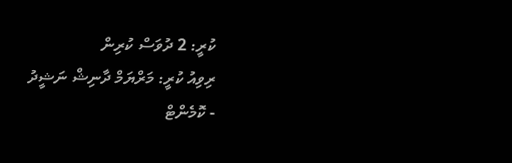ކުރީ: 2 ދުވަސް ކުރިން
ރިވިއު ކުރީ: މަރްޔަމް ދާނިޝް ނަޝީދު
- ކޮމެންޓް